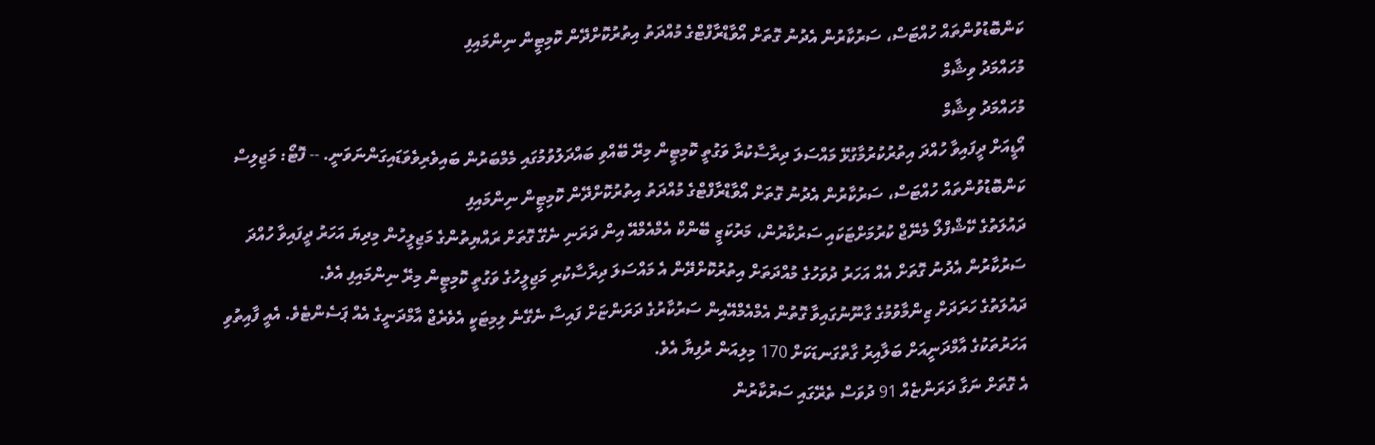ކަންބޮޑުވުންތައް ހުއްޓަސް، ސަރުކާރުން އެދުނު ގޮތަށް އޯވާޑްރާފްޓްގެ މުއްދަތު އިތުރުކޮށްދޭން ކޮމިޓީން ނިންމައިފި
މުހައްމަދު ވިޝާމް
މުހައްމަދު ވިޝާމް
އޯޑީއަށް ދީފައިވާ ހުއްދަ އިތުރުކުރުމާގުޅޭ މައްސަލަ ދިރާސާކުރާ ވަގުތީ ކޮމިޓީން މިރޭ ބޭއްވި ބައްދަލުވުމުގައި މެމްބަރުން ބައިވެރިވެވަޑައިގަންނަވަނީ. -- ފޮޓޯ: މަޖިލިސް
ކަންބޮޑުވުންތައް ހުއްޓަސް، ސަރުކާރުން އެދުނު ގޮތަށް އޯވާޑްރާފްޓްގެ މުއްދަތު އިތުރުކޮށްދޭން ކޮމިޓީން ނިންމައިފި
ދައުލަތުގެ ކޭޝްފްލޯ މެނޭޖް ކުރުމަށްޓަކައި ސަރުކާރުން، މަރުކަޒީ ބޭންކް އެމްއެމްއޭ އިން ދަރަނި ނެގޭ ގޮތަށް ރައްޔިތުންގެ މަޖިލީހުން މިދިޔަ އަހަރު ދީފައިވާ ހުއްދަ ސަރުކާރުން އެދުނު ގޮތަށް އެއް އަހަރު ދުވަހުގެ މުއްދަތަށް އިތުރުކޮށްދޭން އެ މައްސަލަ ދިރާސާކުރި މަޖިލީހުގެ ވަގުތީ ކޮމިޓީން މިރޭ ނިންމައިފި އެވެ.
ދައުލަތުގެ ހަރަދަށް ޒިންމާވުމުގެ ގާނޫނުގައިވާ ގޮތުން އެމްއެމްއޭއިން ސަރުކާރުގެ ދަރަންޏަށް ފައިސާ ނެގޭނެ ލިމިޓަކީ އެވެރެޖް އާމްދަނީގެ އެއް ޕަސެންޓެވެ. އެއީ ފާއިތުވި އަހަރުތަކުގެ އާމްދަނީއަށް ބަލާއިރު ގާތްގަނޑަކަށް 170 މިލިއަން ރުފިޔާ އެވެ.
އެ ގޮތަށް ނަގާ ދަރަންޏެއް 91 ދުވަސް ތެރޭގައި ސަރުކާރުން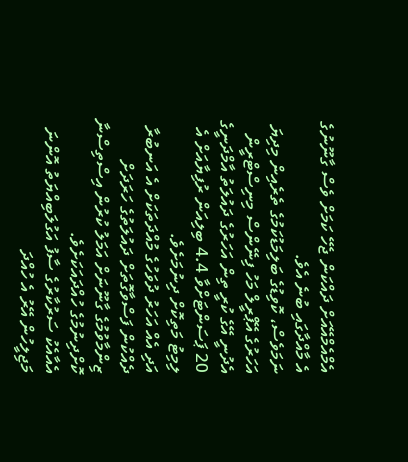އެމްއެމްއޭއަށް ދައްކަން ޖެހޭ ކަމަށް ވެސް ގާނޫނުގެ އެ މާއްދާގައި ބުނެ އެވެ.
ނަމަވެސް، ކޮވިޑުގެ ބަލިމަޑުކަމުގެ ތެރެއިން މިދިޔަ އަހަރުގެ އޭޕްރީލް މަހު ފިނޭންސް މިނިސްޓްރީން އެދުނީ އޭގެ ކުރީ ތިން އަހަރުގެ ދައުލަތު އާމްދަނީގެ 20 ޕަސަންޓަށްވާ 4.4 ބިލިއަން ރުފިޔާއަށް އެ ލިމިޓު މަތިކޮށް ދިނުމަށެވެ.
އަދި އެއް އަހަރު ދުވަހުގެ މުއްދަތަކަށް އެ އަނބުރާ ދެއްކުން ފަސްވާގޮތަށް ދައުލަތުގެ ހަރަދަށް ޒިންމާވުމުގެ ގާނޫނަށް އަމަލު ކުރުން އިސްތިސްނާ ކޮށްދިނުމުގެ ހުއްދައަކަށެވެ.
އެއާއެކު ސަރުކާރުގެ ސާފު އަގުލަބިއްޔަތު އޮންނަ މަޖިލީހުން އޭރު އެ ހުއްދަ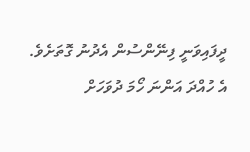ދީފައިވަނީ ފިނޭންސުން އެދުނު ގޮތަށެވެ.
އެ ހުއްދަ އަންނަ ހޯމަ ދުވަހަށް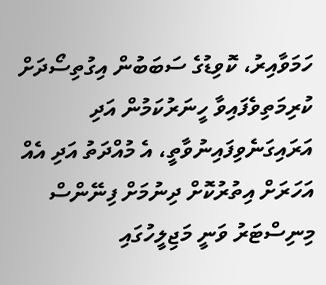ހަމަވާއިރު، ކޮވިޑުގެ ސަބަބުން އިގުތިސޯދަށް ކުރިމަތިވެފައިވާ ހީނަރުކަމުން އަދި އަރައިގަނެވިފައިނުވާތީ، އެ މުއްދަތު އަދި އެއް އަހަރަށް އިތުރުކޮށް ދިނުމަށް ފިނޭންސް މިނިސްޓަރު ވަނީ މަޖިލީހުގައި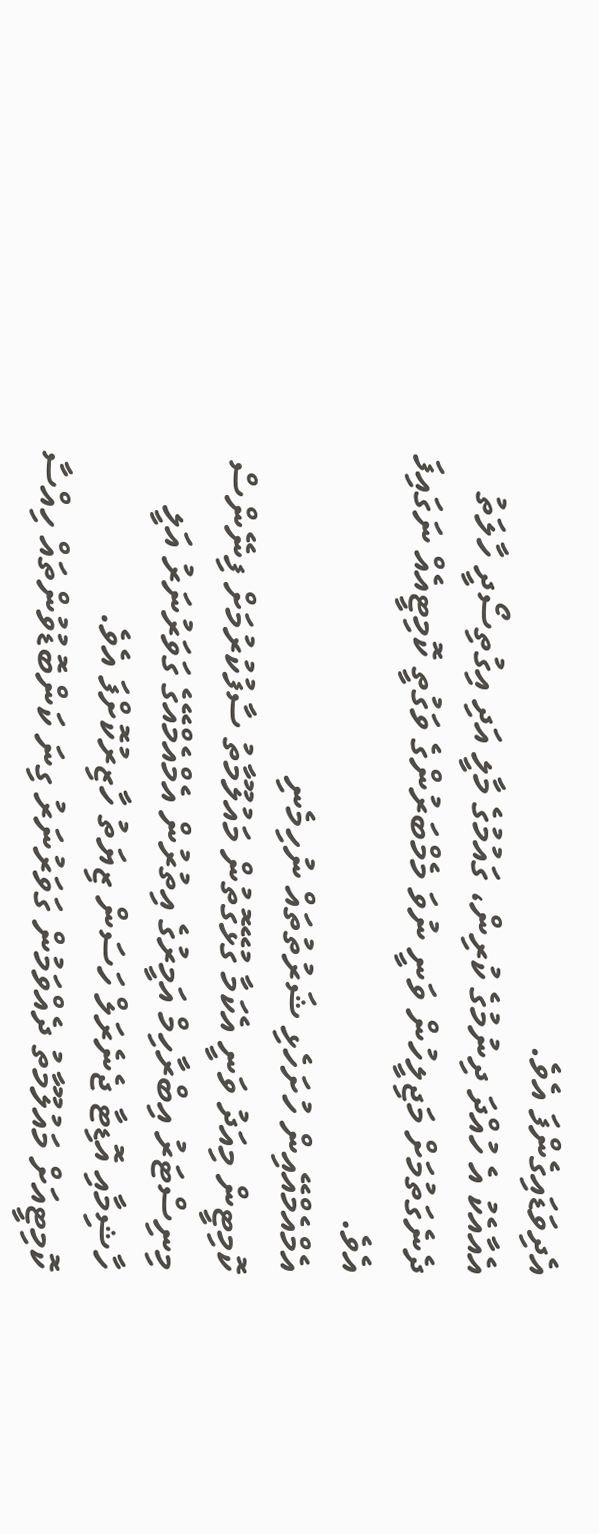އެދިވަޑައިގެންފަ އެވެ.
އެއާއެކު އެ ހުއްދަ ދިނުމުގެ ކުރިން، ގައުމުގެ މާލީ އަދި އިގުތިސޯދީ ހާލަތު ދެނެގަތުމަށް މަޖިލީހުން ވަނީ ނުވަ މެމްބަރުންގެ ވަގުތީ ކޮމިޓީއެއް ނަގައިފަ އެވެ.
އެމްއެމްއޭއިން ހުށަހެޅި ޝަރުތުތައް ނުހިމެނި
ކޮމިޓީން މިއަދު ވަނީ އެކަމާ ގުޅޭގޮތުން މައުލޫމާތު ސާފުކުރުމަށް ފިނޭންސް މިނިސްޓަރު އިބްރާހިމް އަމީރުގެ އިތުރުން އެމްއެމްއޭގެ ގަވަރުނަރު އަލީ ހާޝިމާއި އޮޑިޓާ ޖެނެރަލް ހަސަން ޒިޔަތު ހާޒިރުކޮށްފަ އެވެ.
ކޮމިޓީއަށް މައުލޫމާތު ދެއްވަމުން ގަވަރުނަރު ގިނަ ކަންބޮޑުވުންތައް ހިއްސާ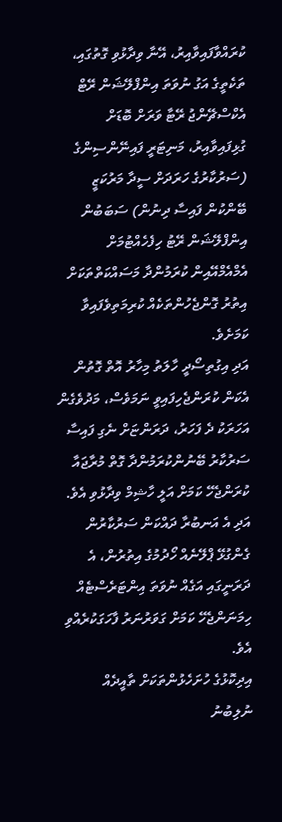ކުރައްވާފައިވާއިރު، އޭނާ ވިދާޅުވި ގޮތުގައި، ތަކެތީގެ އަގު ނުވަތަ އިންފްލޭޝަން ރޭޓް އެކްސްޗޭންޖު ރޭޓާ ވަރަށް ބޮޑަށް ގުޅިފައިވާއިރު، މަނިޓަރީ ފައިނޭންސިންގެ (ސަރުކާރުގެ ހަރަދަށް ސީދާ މަރުކަޒީ ބޭންކުން ފައިސާ ދިނުން) ސަބަބުން އިންފްލޭޝަން ރޭޓު ހިފެހެއްޓުމަށް އެމްއެމްއޭއިން ކުރަމުންދާ މަސައްކަތްތަކަށް އިތުރު ގޮންޖެހުންތަކެއް ކުރިމަތިވެފައިވާ ކަމަށެވެ.
އަދި އިގުތިސޯދީ ހާލަތު މިހާރު އޮތް ގޮތުން އެކަން ކުރަންޖެހިފައިވީ ނަމަވެސް، މަދުވެގެން އަހަރަކު ދެ ފަހަރު، ދަރަންޏަށް ނެގި ފައިސާ ސަރުކާރު ބޭނުންކުރަމުންދާ ގޮތް މުރާޖައާ ކުރަންޖެހޭ ކަމަށް އަލީ ހާޝިމް ވިދާޅުވި އެވެ.
އަދި އެ އަނބުރާ ދައްކަން ސަރުކާރުން ގެންގުޅޭ ޕްލޭނެއް ހޯދުމުގެ އިތުރުން، އެ ދަރަނީގައި އަގެއް ނުވަތަ އިންޓަރެސްޓެއް ހިމަނަންޖެހޭ ކަމަށް ގަވަރުނަރު ފާހަގަކުރެއްވި އެވެ.
އިދިކޮޅުގެ ހުށަހެޅުންތަކަށް ތާއީދެއް ނުލިބުނު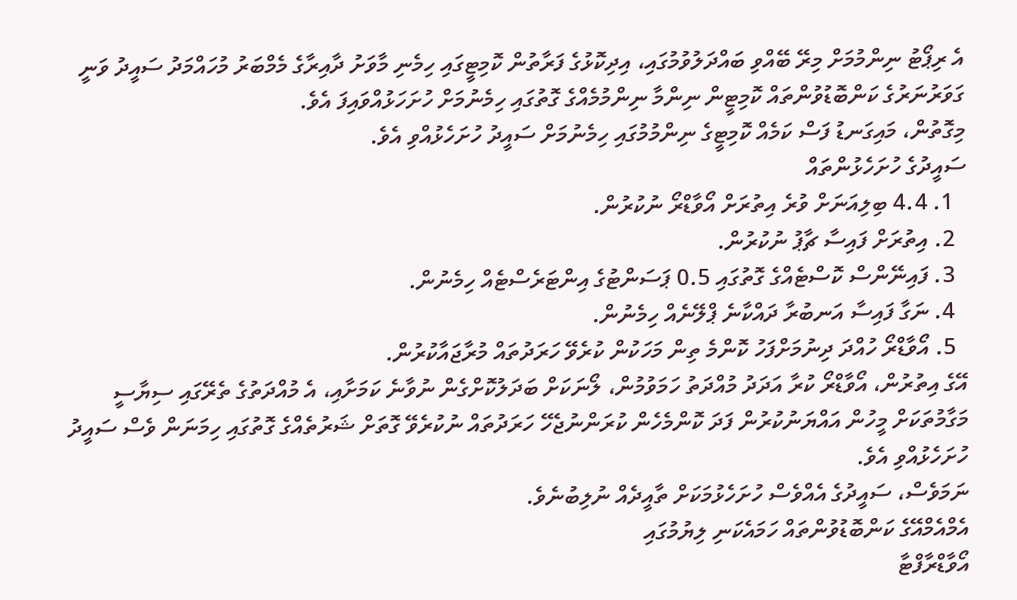އެ ރިޕޯޓު ނިންމުމަށް މިރޭ ބޭއްވި ބައްދަލުވުމުގައި، އިދިކޮޅުގެ ފަރާތުން ކޮމިޓީގައި ހިމެނި މާވަށު ދާއިރާގެ މެމްބަރު މުހައްމަދު ސައީދު ވަނީ ގަވަރުނަރުގެ ކަންބޮޑުވުންތައް ކޮމިޓީން ނިންމާ ނިންމުމެއްގެ ގޮތުގައި ހިމެނުމަށް ހުށަހަޅުއްވައިފަ އެވެ.
މިގޮތުން، މައިގަނޑު ފަސް ކަމެއް ކޮމިޓީގެ ނިންމުމުގައި ހިމެނުމަށް ސައީދު ހުށަހެޅުއްވި އެވެ.
ސައީދުގެ ހުށަހެޅުންތައް
  1. 4.4 ބިލިއަނަށް ވުރެ އިތުރަށް އޯވާޑްރޯ ނުކުރުން.
  2. އިތުރަށް ފައިސާ ޗާޕު ނުކުރުން.
  3. ފައިނޭންސް ކޮސްޓެއްގެ ގޮތުގައި 0.5 ޕަސަންޓުގެ އިންޓަރެސްޓެއް ހިމެނުން.
  4. ނަގާ ފައިސާ އަނބުރާ ދައްކާނެ ޕްލޭނެއް ހިމެނުން.
  5. އޯވާޑްރޯ ހުއްދަ ދިނުމަށްފަހު ކޮންމެ ތިން މަހަކުން ކުރެވޭ ހަރަދުތައް މުރާޖައާކުރުން.
އޭގެ އިތުރުން، އޯވާޑްރޯ ކުރާ އަދަދު މުއްދަތު ހަމަވުމުން، ލޯނަކަށް ބަދަލުކޮށްގެން ނުވާނެ ކަމަށާއި، އެ މުއްދަތުގެ ތެރޭގައި ސިޔާސީ މަގާމުތަކަށް މީހުން އައްޔަނުކުރުން ފަދަ ކޮންމެހެން ކުރަންނުޖެހޭ ހަރަދުތައް ނުކުރެވޭ ގޮތަށް ޝަރުތެއްގެ ގޮތުގައި ހިމަނަން ވެސް ސައީދު ހުށަހެޅުއްވި އެވެ.
ނަމަވެސް، ސައީދުގެ އެއްވެސް ހުށަހެޅުމަކަށް ތާއީދެއް ނުލިބުނެވެ.
އެމްއެމްއޭގެ ކަންބޮޑުވުންތައް ހަމައެކަނި ލިޔުމުގައި
އޯވާޑްރާފްޓާ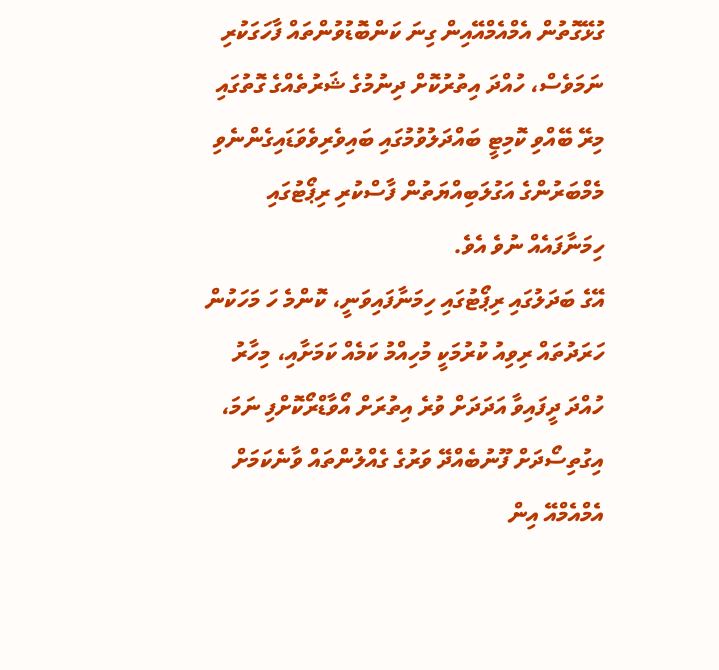ގުޅޭގޮތުން އެމްއެމްއޭއިން ގިނަ ކަންބޮޑުވުންތައް ފާހަގަކުރި ނަމަވެސް، ހުއްދަ އިތުރުކޮށް ދިނުމުގެ ޝަރުތެއްގެ ގޮތުގައި މިރޭ ބޭއްވި ކޮމިޓީ ބައްދަލުވުމުގައި ބައިވެރިވެވަޑައިގެންނެވި މެމްބަރުންގެ އަގުލަބިއްޔަތުން ފާސްކުރި ރިޕޯޓުގައި ހިމަނާފައެއް ނުވެ އެވެ.
އޭގެ ބަދަލުގައި ރިޕޯޓުގައި ހިމަނާފައިވަނީ، ކޮންމެ ހަ މަހަކުން ހަރަދުތައް ރިވިއު ކުރުމަކީ މުހިއްމު ކަމެއް ކަމަށާއި، މިހާރު ހުއްދަ ދީފައިވާ އަދަދަށް ވުރެ އިތުރަށް އޯވާޑްރޯކޮށްފި ނަމަ، އިގުތިސޯދަށް ފޫނުބެއްދޭ ވަރުގެ ގެއްލުންތައް ވާނެކަމަށް އެމްއެމްއޭ އިން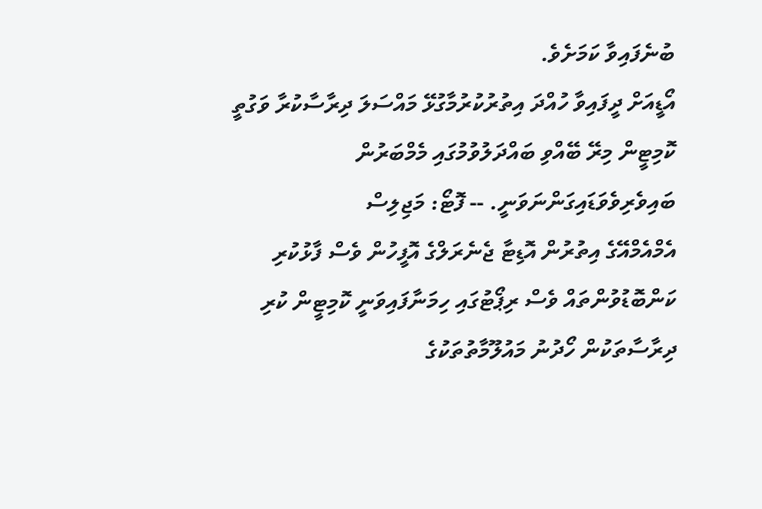ބުނެފައިވާ ކަމަށެވެ.
އޯޑީއަށް ދީފައިވާ ހުއްދަ އިތުރުކުރުމާގުޅޭ މައްސަލަ ދިރާސާކުރާ ވަގުތީ ކޮމިޓީން މިރޭ ބޭއްވި ބައްދަލުވުމުގައި މެމްބަރުން ބައިވެރިވެވަޑައިގަންނަވަނީ. -- ފޮޓޯ: މަޖިލިސް
އެމްއެމްއޭގެ އިތުރުން އޮޑިޓާ ޖެނެރަލްގެ އޮފީހުން ވެސް ފާޅުކުރި ކަންބޮޑުވުންތައް ވެސް ރިޕޯޓުގައި ހިމަނާފައިވަނީ ކޮމިޓީން ކުރި ދިރާސާތަކުން ހޯދުނު މައުލޫމާތުތަކުގެ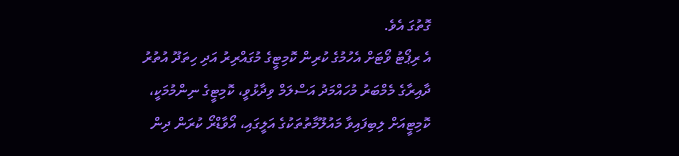ގޮތުގަ އެވެ.
އެ ރިޕޯޓު ވޯޓަށް އެހުމުގެ ކުރިން ކޮމިޓީގެ މުގައްރިރު އަދި ހިތަދޫ އުތުރު ދާއިރާގެ މެމްބަރު މުހައްމަދު އަސްލަމް ވިދާޅުވީ، ކޮމިޓީގެ ނިންމުމަކީ، ކޮމިޓީއަށް ލިބިފައިވާ މައުލޫމާތުތަކުގެ އަލީގައި، އޯވާޑްރޯ ކުރަން ދިން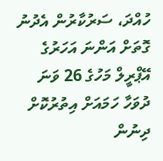ހުއްދަ، ސަރުކާރުން އެދުނު ގޮތަށް އަންނަ އަހަރުގެ އޭޕްރީލް މަހުގެ 26 ވަނަ ދުވަހާ ހަމައަށް އިތުރުކޮށް ދިނުން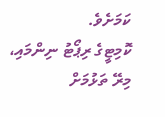ކަމަށެވެ.
ކޮމިޓީގެ ރިޕޯޓު ނިންމައި، މިރޭ ތަޅުމަށް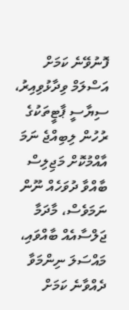ފޮނުވޭނެ ކަމަށް އަސްލަމް ވިދާޅުވިއިރު، ސިޔާސީ ޕާޓީތަކުގެ ރުހުން ލިބިއްޖެ ނަމަ އާއްމުކޮށް މަޖިލިސް ބާއްވާ ދުވަހެއް ނޫން ނަމަވެސް، މާދަމާ ޖަލްސާއެއް ބާއްވައި، މައްސަލަ ނިންމަވާ ދެއްވާނެ ކަމަށް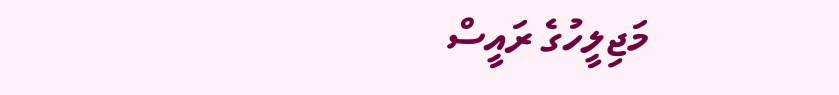މަޖިލީހުގެ ރައީސް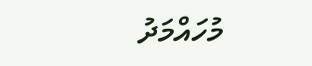މުހައްމަދު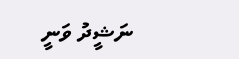ނަޝީދު ވަނީ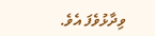ވިދާޅުވެފަ އެވެ.